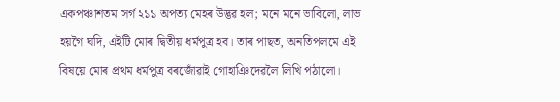একপঞ্চাশতম সৰ্গ ২১১ অপত্য মেহৰ উদ্ভৱ হল; মনে মনে ভাবিলো, লাভ হয়গৈ ঘদি, এইটি মোৰ দ্বিতীয় ধৰ্মপুত্ৰ হব। তাৰ পাছত, অনতিপলমে এই বিষয়ে মোৰ প্ৰথম ধৰ্মপুত্ৰ বৰজোঁৱাই গোহাঞিদেৱলৈ লিখি পঠালো।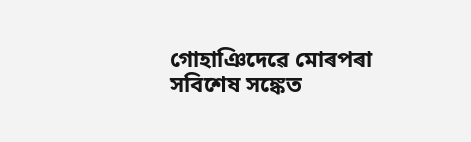গোহাঞিদেৱে মোৰপৰা সবিশেষ সঙ্কেত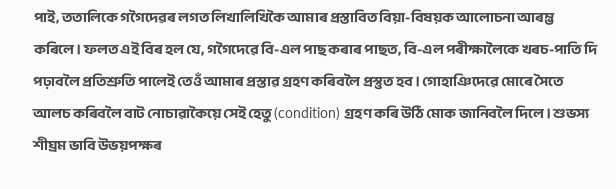পাই, ততালিকে গগৈদেৱৰ লগত লিখালিখিকৈ আমাৰ প্ৰস্তাবিত বিয়া-বিষয়ক আলোচনা আৰম্ভ কৰিলে। ফলত এই বিৰ হল যে, গগৈদেৱে বি-এল পাছ কৰাৰ পাছত, বি-এল পৰীক্ষালৈকে খৰচ-পাতি দি পঢ়াবলৈ প্ৰতিশ্ৰুতি পালেই তেওঁ আমাৰ প্ৰস্তাৱ গ্ৰহণ কৰিবলৈ প্ৰস্তুত হব। গোহাঞিদেৱে মোৰে সৈতে আলচ কৰিবলৈ বাট নোচাৱাকৈয়ে সেই হেতু (condition) গ্ৰহণ কৰি উঠি মোক জানিবলৈ দিলে। শুভস্য শীঘ্ৰম ভাবি উভয়পক্ষৰ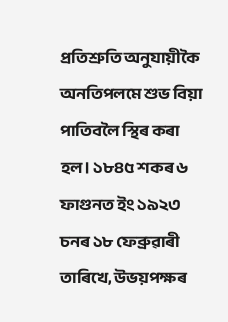প্ৰতিশ্ৰুতি অনুযায়ীকৈ অনতিপলমে শুভ বিয়া পাতিবলৈ স্থিৰ কৰা হল। ১৮৪৫ শকৰ ৬ ফাগুনত ইং ১৯২৩ চনৰ ১৮ ফেব্ৰুৱাৰী তাৰিখে, উভয়পক্ষৰ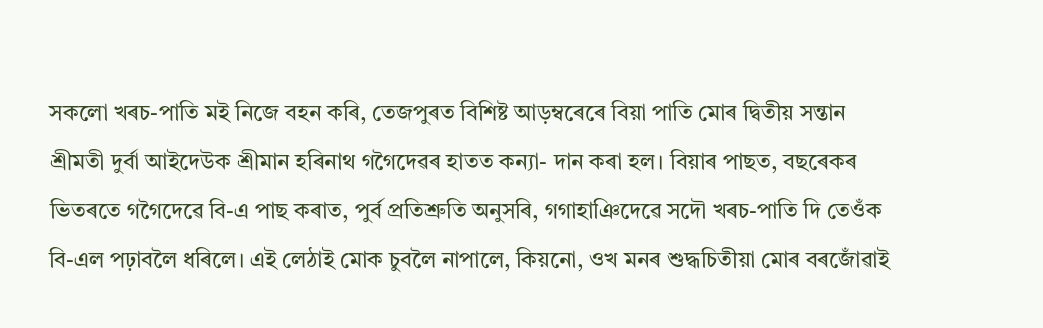সকলো খৰচ-পাতি মই নিজে বহন কৰি, তেজপুৰত বিশিষ্ট আড়ম্বৰেৰে বিয়া পাতি মোৰ দ্বিতীয় সন্তান শ্ৰীমতী দুৰ্বা আইদেউক শ্ৰীমান হৰিনাথ গগৈদেৱৰ হাতত কন্যা- দান কৰা হল। বিয়াৰ পাছত, বছৰেকৰ ভিতৰতে গগৈদেৱে বি-এ পাছ কৰাত, পুৰ্ব প্ৰতিশ্ৰুতি অনুসৰি, গগাহাঞিদেৱে সদৌ খৰচ-পাতি দি তেওঁক বি-এল পঢ়াবলৈ ধৰিলে। এই লেঠাই মোক চুবলৈ নাপালে, কিয়নো, ওখ মনৰ শুদ্ধচিতীয়া মোৰ বৰজোঁৱাই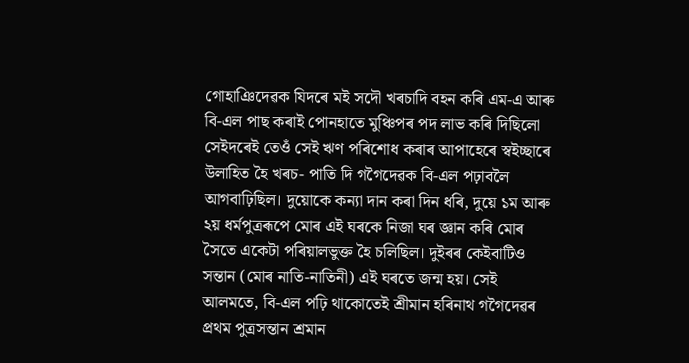গোহাঞিদেৱক যিদৰে মই সদৌ খৰচাদি বহন কৰি এম-এ আৰু বি-এল পাছ কৰাই পোনহাতে মুঞ্চিপৰ পদ লাভ কৰি দিছিলো সেইদৰেই তেওঁ সেই ঋণ পৰিশোধ কৰাৰ আপাহেৰে স্বইচ্ছাৰে উলাহিত হৈ খৰচ- পাতি দি গগৈদেৱক বি-এল পঢ়াবলৈ আগবাঢ়িছিল। দুয়োকে কন্যা দান কৰা দিন ধৰি, দুয়ে ১ম আৰু ২য় ধৰ্মপুত্ৰৰূপে মোৰ এই ঘৰকে নিজা ঘৰ জ্ঞান কৰি মোৰ সৈতে একেটা পৰিয়ালভুক্ত হৈ চলিছিল। দুইৰৰ কেইবাটিও সন্তান (মোৰ নাতি-নাতিনী) এই ঘৰতে জন্ম হয়। সেই আলমতে, বি-এল পঢ়ি থাকোতেই শ্ৰীমান হৰিনাথ গগৈদেৱৰ প্ৰথম পুত্ৰসন্তান শ্ৰমান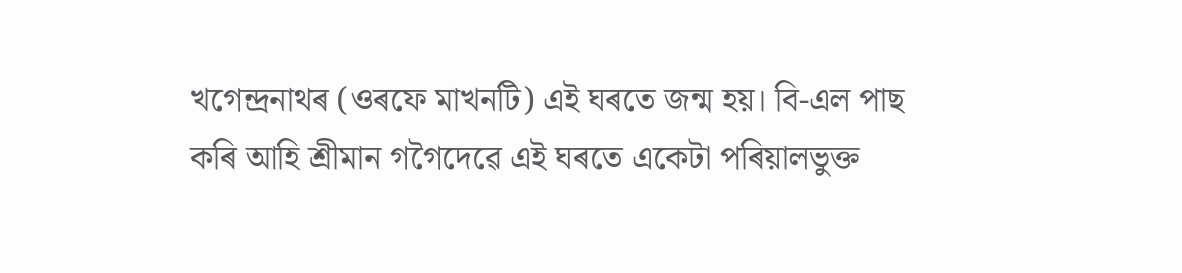খগেন্দ্ৰনাথৰ (ওৰফে মাখনটি) এই ঘৰতে জন্ম হয়। বি-এল পাছ কৰি আহি শ্ৰীমান গগৈদেৱে এই ঘৰতে একেটা পৰিয়ালভুক্ত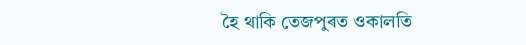হৈ থাকি তেজপুৰত ওকালতি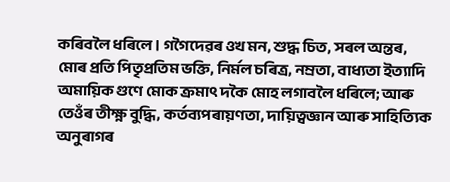কৰিবলৈ ধৰিলে। গগৈদেৱৰ ওখ মন, শুদ্ধ চিত, সৰল অন্তৰ, মোৰ প্ৰতি পিতৃপ্ৰতিম ভক্তি, নিৰ্মল চৰিত্ৰ, নম্ৰতা, বাধ্যতা ইত্যাদি অমায়িক গুণে মোক ক্ৰমাৎ দকৈ মোহ লগাবলৈ ধৰিলে; আৰু তেওঁৰ তীক্ষ্ণ বুদ্ধি, কৰ্তব্যপৰায়ণতা, দায়িত্বজ্ঞান আৰু সাহিত্যিক অনুৰাগৰ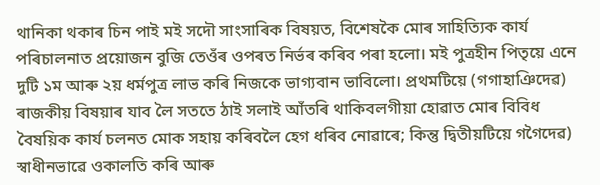থানিকা থকাৰ চিন পাই মই সদৌ সাংসাৰিক বিষয়ত, বিশেষকৈ মোৰ সাহিত্যিক কাৰ্য পৰিচালনাত প্ৰয়োজন বুজি তেওঁৰ ওপৰত নিৰ্ভৰ কৰিব পৰা হলো। মই পুত্ৰহীন পিতৃয়ে এনে দুটি ১ম আৰু ২য় ধৰ্মপুত্ৰ লাভ কৰি নিজকে ভাগ্যবান ভাবিলো। প্ৰথমটিয়ে (গগাহাঞিদেৱ) ৰাজকীয় বিষয়াৰ যাব লৈ সততে ঠাই সলাই আঁতৰি থাকিবলগীয়া হোৱাত মোৰ বিবিধ বৈষয়িক কাৰ্য চলনত মোক সহায় কৰিবলৈ হেগ ধৰিব নোৱাৰে; কিন্তু দ্বিতীয়টিয়ে গগৈদেৱ) স্বাধীনভাৱে ওকালতি কৰি আৰু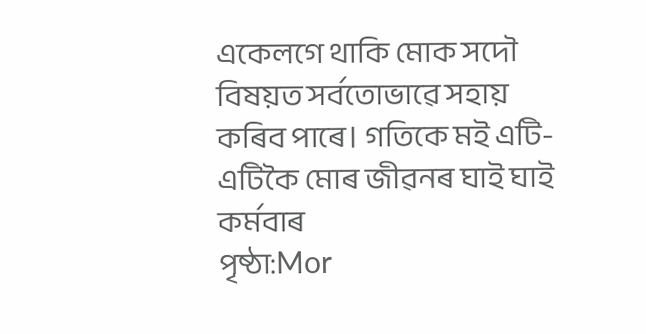একেলগে থাকি মোক সদৌ বিষয়ত সৰ্বতোভাৱে সহায় কৰিব পাৰে। গতিকে মই এটি-এটিকৈ মোৰ জীৱনৰ ঘাই ঘাই কৰ্মবাৰ
পৃষ্ঠা:Mor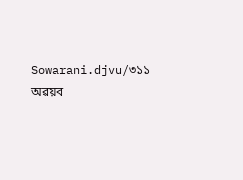Sowarani.djvu/৩১১
অৱয়ব